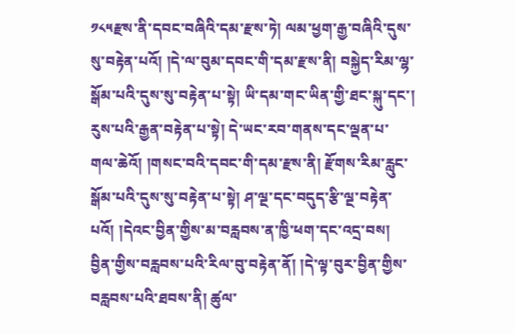༡༨༥རྫས་ནི་དབང་བཞིའི་དམ་རྫས་ཏེ། ལམ་ཕྱག་རྒྱ་བཞིའི་དུས་སུ་བརྟེན་པའོ། །དེ་ལ་བུམ་དབང་གི་དམ་རྫས་ནི། བསྐྱེད་རིམ་ལྷ་སྒོམ་པའི་དུས་སུ་བརྟེན་པ་སྟེ། ཡི་དམ་གང་ཡིན་གྱི་ཐང་སྐུ་དང་། རུས་པའི་རྒྱན་བརྟེན་པ་སྟེ། དེ་ཡང་རབ་གནས་དང་ལྡན་པ་གལ་ཆེའོ། །གསང་བའི་དབང་གི་དམ་རྫས་ནི། རྫོགས་རིམ་རླུང་སྒོམ་པའི་དུས་སུ་བརྟེན་པ་སྟེ། ཤ་ལྔ་དང་བདུད་རྩི་ལྔ་བརྟེན་པའོ། །དེའང་བྱིན་གྱིས་མ་བརླབས་ན་ཁྱི་ཕག་དང་འདྲ་བས། བྱིན་གྱིས་བརླབས་པའི་རིལ་བུ་བརྟེན་ནོ། །དེ་ལྟ་བུར་བྱིན་གྱིས་བརླབས་པའི་ཐབས་ནི། ཚུལ་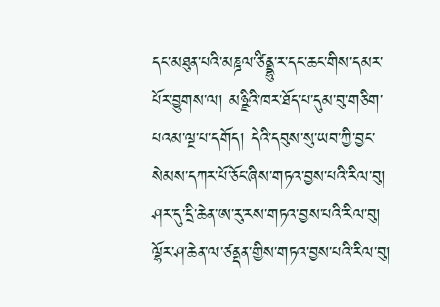དང་མཐུན་པའི་མཎྜལ་ཙིནྡྷུ་ར་དང་ཆང་གིས་དམར་པོར་བྱུགས་ལ། མཉྫིའི་ཁར་ཐོད་པ་དུམ་བུ་གཅིག་པའམ་ལྔ་པ་དགོད། དེའི་དབུས་སུ་ཡབ་ཀྱི་བྱང་སེམས་དཀར་པོ་ཅོང་ཞིས་གཏའ་བྱས་པའི་རིལ་བུ། ཤར་དུ་དྲི་ཆེན་ཨ་རུ་རས་གཏའ་བྱས་པའི་རིལ་བུ། ལྷོར་ཤ་ཆེན་ལ་ཙནྡན་གྱིས་གཏའ་བྱས་པའི་རིལ་བུ།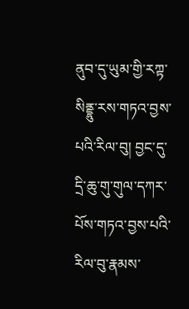ནུབ་དུ་ཡུམ་གྱི་རཀྟ་སིནྡྷུ་རས་གཏའ་བྱས་པའི་རིལ་བུ། བྱང་དུ་དྲི་ཆུ་གུ་གུལ་དཀར་པོས་གཏའ་བྱས་པའི་རིལ་བུ་རྣམས་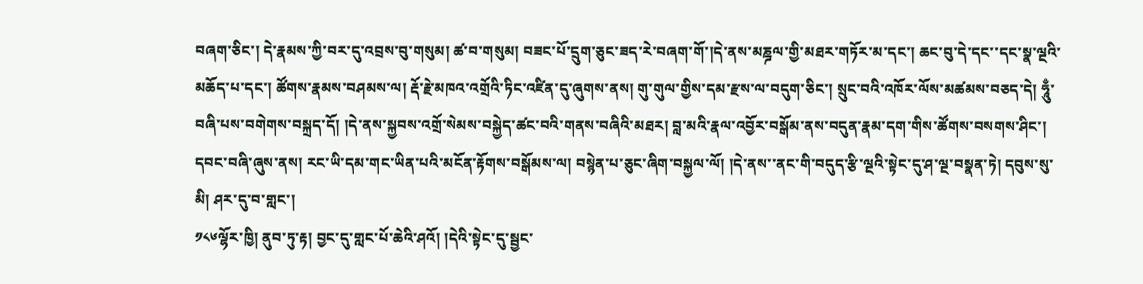བཞག་ཅིང་། དེ་རྣམས་ཀྱི་བར་དུ་འབྲས་བུ་གསུམ། ཚ་བ་གསུམ། བཟང་པོ་དྲུག་ཅུང་ཟད་རེ་བཞག་གོ་།དེ་ནས་མཎྜལ་གྱི་མཐར་གཏོར་མ་དང་། ཆང་བུ་དེ་དང་་དང་སྣ་ལྔའི་མཆོད་པ་དང་། ཚོགས་རྣམས་བཤམས་ལ། རྡོ་རྗེ་མཁའ་འགྲོའི་ཏིང་འཛིན་དུ་ཞུགས་ནས། གུ་གུལ་གྱིས་དམ་རྫས་ལ་བདུག་ཅིང་། སྲུང་བའི་འཁོར་ལོས་མཚམས་བཅད་དེ། ཧཱུྃ་བཞི་པས་བགེགས་བསྐྲད་དོ། །དེ་ནས་སྐྱབས་འགྲོ་སེམས་བསྐྱེད་ཚང་བའི་གནས་བཞིའི་མཐར། བླ་མའི་རྣལ་འབྱོར་བསྒོམ་ནས་བདུན་རྣམ་དག་གིས་ཚོགས་བསགས་ཤིང་། དབང་བཞི་ཞུས་ནས། རང་ཡི་དམ་གང་ཡིན་པའི་མངོན་རྟོགས་བསྒོམས་ལ། བསྙེན་པ་ཅུང་ཞིག་བསྐྱལ་ལོ། །དེ་ནས་་ནང་གི་བདུད་རྩི་ལྔའི་སྟེང་དུ་ཤ་ལྔ་བསྣན་ཏེ། དབུས་སུ་མི། ཤར་དུ་བ་གླང་།
༡༨༦ལྷོར་ཁྱི། ནུབ་ཏུ་རྟ། བྱང་དུ་གླང་པོ་ཆེའི་ཤའོ། །དེའི་སྟེང་དུ་སྦྱང་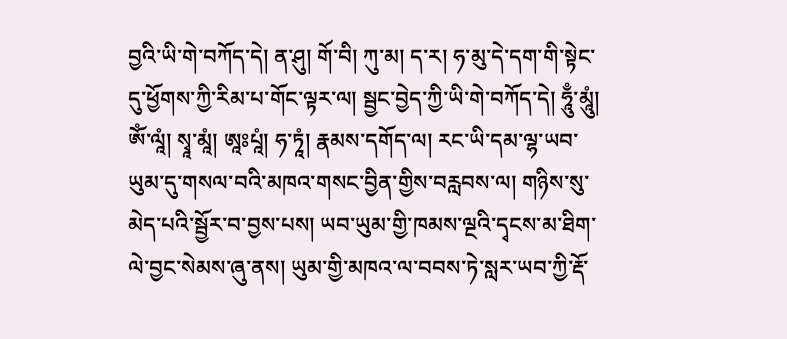བྱའི་ཡི་གེ་བཀོད་དེ། ན་ཤུ། གོ་བི། ཀུ་མ། ད་ར། ཧ་མུ་དེ་དག་གི་སྟེང་དུ་ཕྱོགས་ཀྱི་རིམ་པ་གོང་ལྟར་ལ། སྦྱང་བྱེད་ཀྱི་ཡི་གེ་བཀོད་དེ། ཧཱུྃ་མཱུཾ། ༀ་ལཱཾ། སྭཱ་མཱཾ། ཨཱཿཔཱཾ། ཧ་ཏཱཾ། རྣམས་དགོད་ལ། རང་ཡི་དམ་ལྷ་ཡབ་ཡུམ་དུ་གསལ་བའི་མཁའ་གསང་བྱིན་གྱིས་བརླབས་ལ། གཉིས་སུ་མེད་པའི་སྦྱོར་བ་བྱས་པས། ཡབ་ཡུམ་གྱི་ཁམས་ལྔའི་དྭངས་མ་ཐིག་ལེ་བྱང་སེམས་ཞུ་ནས། ཡུམ་གྱི་མཁའ་ལ་བབས་ཏེ་སླར་ཡབ་ཀྱི་རྡོ་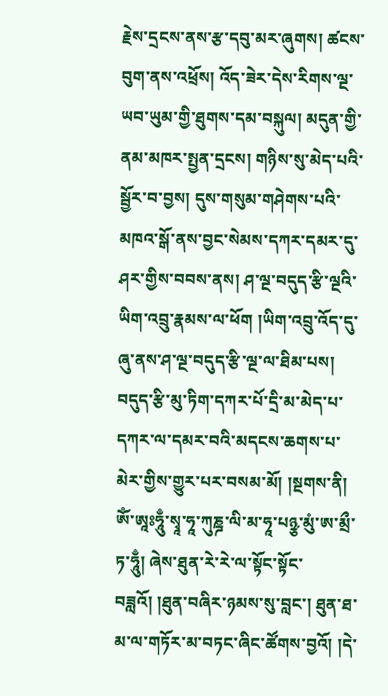རྗེས་དྲངས་ནས་རྩ་དབུ་མར་ཞུགས། ཚངས་བུག་ནས་འཕྲོས། འོད་ཟེར་དེས་རིགས་ལྔ་ཡབ་ཡུམ་གྱི་ཐུགས་དམ་བསྐུལ། མདུན་གྱི་ནམ་མཁར་སྤྱན་དྲངས། གཉིས་སུ་མེད་པའི་སྦྱོར་བ་བྱས། དུས་གསུམ་གཤེགས་པའི་མཁའ་སྒོ་ནས་བྱང་སེམས་དཀར་དམར་དུ་ཤར་གྱིས་བབས་ནས། ཤ་ལྔ་བདུད་རྩི་ལྔའི་ཡིག་འབྲུ་རྣམས་ལ་ཕོག །ཡིག་འབྲུ་འོད་དུ་ཞུ་ནས་ཤ་ལྔ་བདུད་རྩི་ལྔ་ལ་ཐིམ་པས། བདུད་རྩི་མུ་ཏིག་དཀར་པོ་དྲི་མ་མེད་པ་དཀར་ལ་དམར་བའི་མདངས་ཆགས་པ་མེར་གྱིས་གྱུར་པར་བསམ་མོ། །སྔགས་ནི། ༀ་ཨཱཿཧཱུྃ་སྭཱ་ཧཱ་ཀུཎྜ་ལི་མ་ཧཱ་པཉྩ་མུཾ་ཨ་མྲྀ་ཏ་ཧཱུྃ། ཞེས་ཐུན་རེ་རེ་ལ་སྟོང་སྟོང་བཟླའོ། །ཐུན་བཞིར་ཉམས་སུ་བླང་། ཐུན་ཐ་མ་ལ་གཏོར་མ་བཏང་ཞིང་ཚོགས་བྱའོ། །དེ་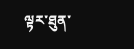ལྟར་ཐུན་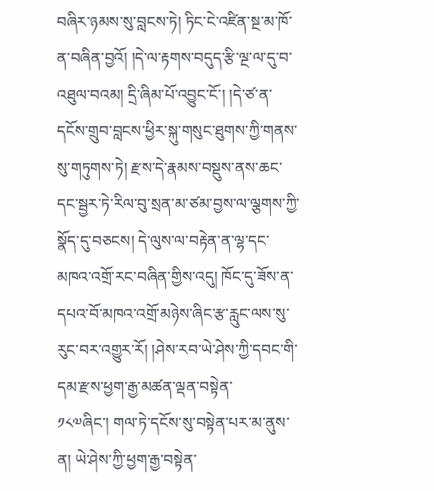བཞིར་ཉམས་སུ་བླངས་ཏེ། ཏིང་ངེ་འཛིན་སྔ་མ་ཁོ་ན་བཞིན་བྱའོ། །དེ་ལ་རྟགས་བདུད་རྩི་ལྔ་ལ་དུ་བ་འཐུལ་བའམ། དྲི་ཞིམ་པོ་འབྱུང་ངོ་། །དེ་ཙ་ན་དངོས་གྲུབ་བླངས་ཕྱིར་སྐུ་གསུང་ཐུགས་ཀྱི་གནས་སུ་གཏུགས་ཏེ། རྫས་དེ་རྣམས་བསྡུས་ནས་ཆང་དང་སྦྱར་ཏེ་རིལ་བུ་སྲན་མ་ཙམ་བྱས་ལ་ལྕགས་ཀྱི་སྣོད་དུ་བཅངས། དེ་ལུས་ལ་བརྟེན་ན་ལྷ་དང་མཁའ་འགྲོ་རང་བཞིན་གྱིས་འདུ། ཁོང་དུ་ཟོས་ན་དཔའ་བོ་མཁའ་འགྲོ་མཉེས་ཞིང་རྩ་རླུང་ལས་སུ་རུང་བར་འགྱུར་རོ། །ཤེས་རབ་ཡེ་ཤེས་ཀྱི་དབང་གི་དམ་རྫས་ཕྱག་རྒྱ་མཚན་ལྡན་བསྟེན་
༡༨༧ཞིང་། གལ་ཏེ་དངོས་སུ་བསྟེན་པར་མ་ནུས་ན། ཡེ་ཤེས་ཀྱི་ཕྱག་རྒྱ་བསྟེན་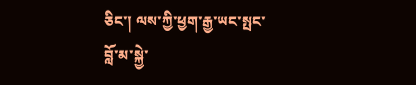ཅིང་། ལས་ཀྱི་ཕྱག་རྒྱ་ཡང་སྤང་བློ་མ་སྐྱེ་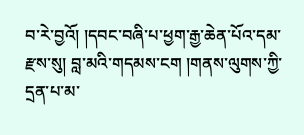བ་རེ་བྱའོ། །དབང་བཞི་པ་ཕྱག་རྒྱ་ཆེན་པོའ་དམ་རྫས་སུ། བླ་མའི་གདམས་ངག །གནས་ལུགས་ཀྱི་དྲན་པ་མ་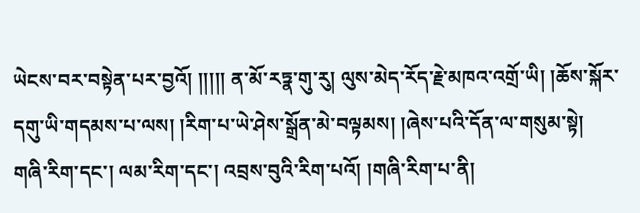ཡེངས་བར་བསྟེན་པར་བྱའོ། །།།།། ན་མོ་རཏྣ་གུ་རུ། ལུས་མེད་རོད་རྗེ་མཁའ་འགྲོ་ཡི། །ཆོས་སྐོར་དགུ་ཡི་གདམས་པ་ལས། །རིག་པ་ཡེ་ཤེས་སྒྲོན་མེ་བལྟམས། །ཞེས་པའི་དོན་ལ་གསུམ་སྟེ། གཞི་རིག་དང་། ལམ་རིག་དང་། འབྲས་བུའི་རིག་པའོ། །གཞི་རིག་པ་ནི།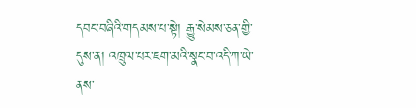དབང་བཞིའི་གདམས་པ་སྟེ། རྒྱུ་སེམས་ཅན་གྱི་དུས་ན། འཁྲུལ་པར་ཇག་མའི་སྣང་བ་འདི་ཀ་ཡེ་ནས་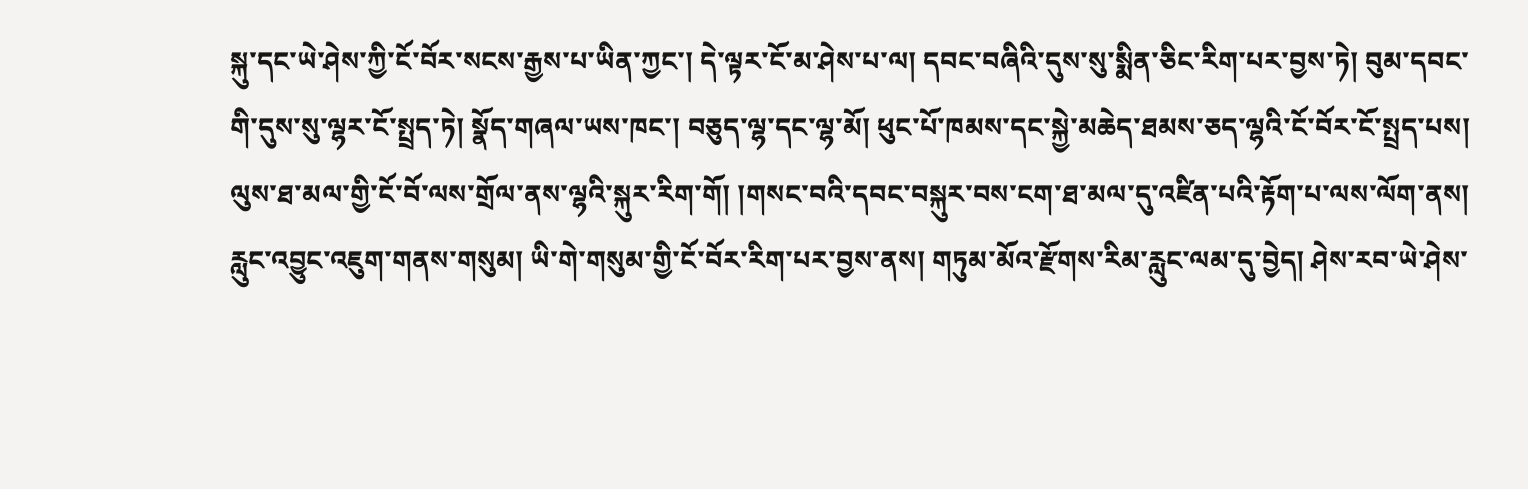སྐུ་དང་ཡེ་ཤེས་ཀྱི་ངོ་བོར་སངས་རྒྱས་པ་ཡིན་ཀྱང་། དེ་ལྟར་ངོ་མ་ཤེས་པ་ལ། དབང་བཞིའི་དུས་སུ་སྨིན་ཅིང་རིག་པར་བྱས་ཏེ། བུམ་དབང་གི་དུས་སུ་ལྷར་ངོ་སྤྲད་ཏེ། སྣོད་གཞལ་ཡས་ཁང་། བཅུད་ལྷ་དང་ལྷ་མོ། ཕུང་པོ་ཁམས་དང་སྐྱེ་མཆེད་ཐམས་ཅད་ལྷའི་ངོ་བོར་ངོ་སྤྲད་པས། ལུས་ཐ་མལ་གྱི་ངོ་བོ་ལས་གྲོལ་ནས་ལྷའི་སྐུར་རིག་གོ། །གསང་བའི་དབང་བསྐུར་བས་ངག་ཐ་མལ་དུ་འཛིན་པའི་རྟོག་པ་ལས་ལོག་ནས། རླུང་འབྱུང་འཇུག་གནས་གསུམ། ཡི་གེ་གསུམ་གྱི་ངོ་བོར་རིག་པར་བྱས་ནས། གཏུམ་མོའ་རྫོགས་རིམ་རླུང་ལམ་དུ་བྱེད། ཤེས་རབ་ཡེ་ཤེས་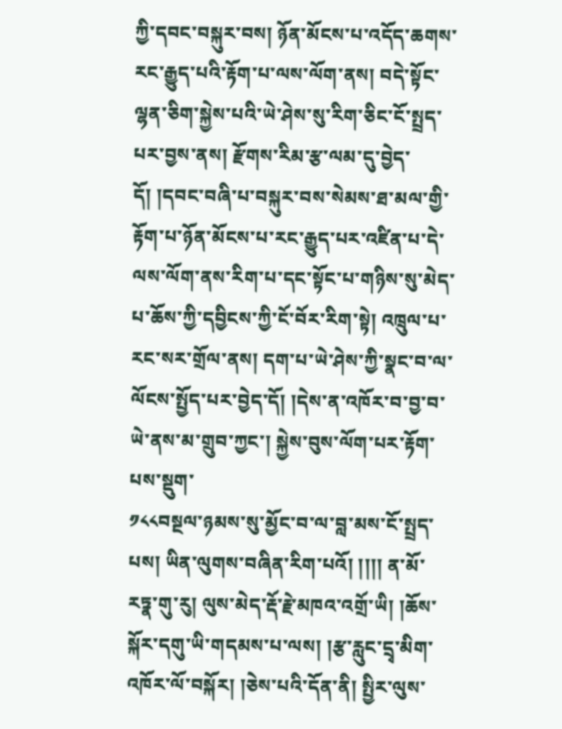ཀྱི་དབང་བསྐུར་བས། ཉོན་མོངས་པ་འདོད་ཆགས་རང་རྒྱུད་པའི་རྟོག་པ་ལས་ལོག་ནས། བདེ་སྟོང་ལྷན་ཅིག་སྐྱེས་པའི་ཡེ་ཤེས་སུ་རིག་ཅིང་ངོ་སྤྲད་པར་བྱས་ནས། རྫོགས་རིམ་རྩ་ལམ་དུ་བྱེད་དོ། །དབང་བཞི་པ་བསྐུར་བས་སེམས་ཐ་མལ་གྱི་རྟོག་པ་ཉོན་མོངས་པ་རང་རྒྱུད་པར་འཛིན་པ་དེ་ལས་ལོག་ནས་རིག་པ་དང་སྟོང་པ་གཉིས་སུ་མེད་པ་ཆོས་ཀྱི་དབྱིངས་ཀྱི་ངོ་བོར་རིག་སྟེ། འཁྲུལ་པ་རང་སར་གྲོལ་ནས། དག་པ་ཡེ་ཤེས་ཀྱི་སྣང་བ་ལ་ལོངས་སྤྱོད་པར་བྱེད་དོ། །དེས་ན་འཁོར་བ་བྱ་བ་ཡེ་ནས་མ་གྲུབ་ཀྱང་། སྐྱེས་བུས་ལོག་པར་རྟོག་པས་སྡུག་
༡༨༨བསྔལ་ཉམས་སུ་མྱོང་བ་ལ་བླ་མས་ངོ་སྤྲད་པས། ཡིན་ལུགས་བཞིན་རིག་པའོ། །།།། ན་མོ་རཏྣ་གུ་རུ། ལུས་མེད་རྡོ་རྗེ་མཁའ་འགྲོ་ཡི། །ཆོས་སྐོར་དགུ་ཡི་གདམས་པ་ལས། །རྩ་རླུང་དྲྭ་མིག་འཁོར་ལོ་བསྐོར། །ཅེས་པའི་དོན་ནི། སྤྱིར་ལུས་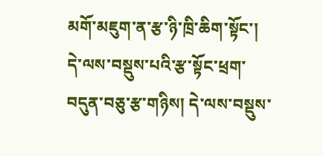མགོ་མཇུག་ན་རྩ་ཉི་ཁྲི་ཆིག་སྟོང་། དེ་ལས་བསྡུས་པའི་རྩ་སྟོང་ཕྲག་བདུན་བཅུ་རྩ་གཉིས། དེ་ལས་བསྡུས་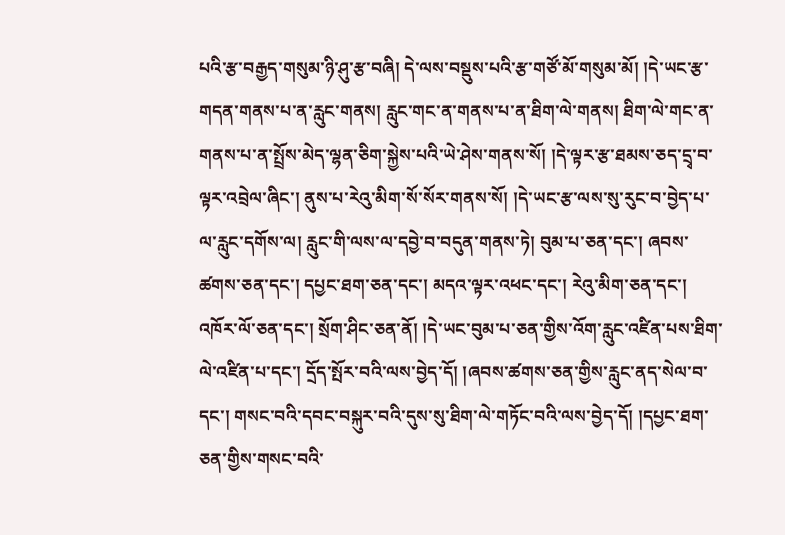པའི་རྩ་བརྒྱད་གསུམ་ཉི་ཤུ་རྩ་བཞི། དེ་ལས་བསྡུས་པའི་རྩ་གཙོ་མོ་གསུམ་མོ། །དེ་ཡང་རྩ་གདན་གནས་པ་ན་རླུང་གནས། རླུང་གང་ན་གནས་པ་ན་ཐིག་ལེ་གནས། ཐིག་ལེ་གང་ན་གནས་པ་ན་སྤྲོས་མེད་ལྷན་ཅིག་སྐྱེས་པའི་ཡེ་ཤེས་གནས་སོ། །དེ་ལྟར་རྩ་ཐམས་ཅད་དྲྭ་བ་ལྟར་འབྲེལ་ཞིང་། ནུས་པ་རེའུ་མིག་སོ་སོར་གནས་སོ། །དེ་ཡང་རྩ་ལས་སུ་རུང་བ་བྱེད་པ་ལ་རླུང་དགོས་ལ། རླུང་གི་ལས་ལ་དབྱེ་བ་བདུན་གནས་ཏེ། བུམ་པ་ཅན་དང་། ཞབས་ཚགས་ཅན་དང་། དཔྱང་ཐག་ཅན་དང་། མདའ་ལྟར་འཕང་དང་། རེའུ་མིག་ཅན་དང་། འཁོར་ལོ་ཅན་དང་། སྲོག་ཤིང་ཅན་ནོ། །དེ་ཡང་བུམ་པ་ཅན་གྱིས་འོག་རླུང་འཛིན་པས་ཐིག་ལེ་འཛིན་པ་དང་། དྲོད་སྤོར་བའི་ལས་བྱེད་དོ། །ཞབས་ཚགས་ཅན་གྱིས་རླུང་ནད་སེལ་བ་དང་། གསང་བའི་དབང་བསྐུར་བའི་དུས་སུ་ཐིག་ལེ་གཏོང་བའི་ལས་བྱེད་དོ། །དཔྱང་ཐག་ཅན་གྱིས་གསང་བའི་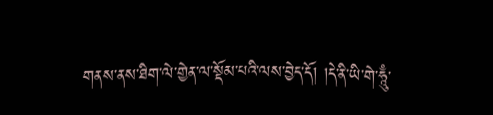གནས་ནས་ཐིག་ལེ་གྱེན་ལ་སྡོམ་པའི་ལས་བྱེད་དོ། །དེ་ནི་ཡི་གེ་ཧཱུྃ་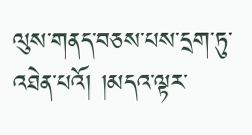ལུས་གནད་བཅས་པས་དྲག་ཏུ་འཐེན་པའོ། །མདའ་ལྟར་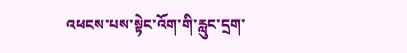འཕངས་པས་སྟེང་འོག་གི་རླུང་དྲག་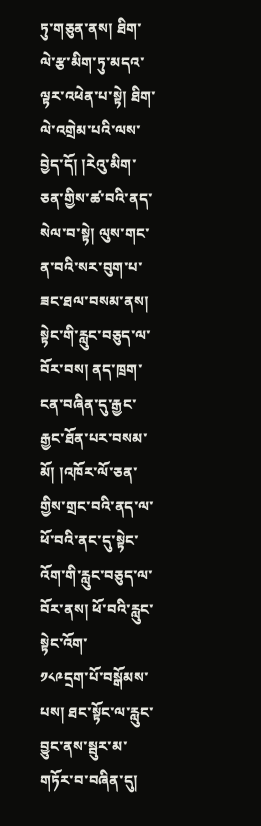ཏུ་གཅུན་ནས། ཐིག་ལེ་རྩ་མིག་ཏུ་མདའ་ལྟར་འཕེན་པ་སྟེ། ཐིག་ལེ་འགྲེམ་པའི་ལས་བྱེད་དོ། །རེའུ་མིག་ཅན་གྱིས་ཚ་བའི་ནད་སེལ་བ་སྟེ། ལུས་གང་ན་བའི་སར་བུག་པ་ཟང་ཐལ་བསམ་ནས། སྟེང་གི་རླུང་བཅུད་ལ་བོར་བས། ནད་ཁྲག་ངན་བཞིན་དུ་རྒྱང་རྒྱང་ཐོན་པར་བསམ་མོ། །འཁོར་ལོ་ཅན་གྱིས་གྲང་བའི་ནད་ལ་ཕོ་བའི་ནང་དུ་སྟེང་འོག་གི་རླུང་བཅུད་ལ་བོར་ནས། ཕོ་བའི་རླུང་སྟེང་འོག་
༡༨༩དྲག་པོ་བསྒོམས་པས། ཐང་སྟོང་ལ་རླུང་བྱུང་ནས་སྦུར་མ་གཏོར་བ་བཞིན་དུ།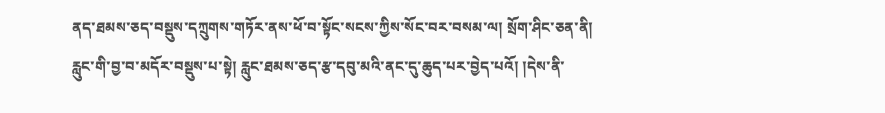ནད་ཐམས་ཅད་བསྡུས་དཀྲུགས་གཏོར་ནས་ཕོ་བ་སྟོང་སངས་ཀྱིས་སོང་བར་བསམ་ལ། སྲོག་ཤིང་ཅན་ནི། རླུང་གི་བྱ་བ་མདོར་བསྡུས་པ་སྟེ། རླུང་ཐམས་ཅད་རྩ་དབུ་མའི་ནང་དུ་ཆུད་པར་བྱེད་པའོ། །དེས་ནི་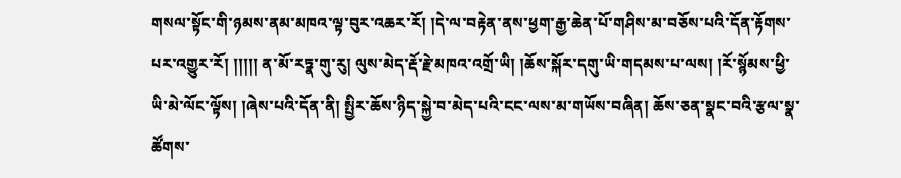གསལ་སྟོང་གི་ཉམས་ནམ་མཁའ་ལྟ་བུར་འཆར་རོ། །དེ་ལ་བརྟེན་ནས་ཕྱག་རྒྱ་ཆེན་པོ་གཤིས་མ་བཅོས་པའི་དོན་རྟོགས་པར་འགྱུར་རོ། །།།།། ན་མོ་རཏྣ་གུ་རུ། ལུས་མེད་རྡོ་རྗེ་མཁའ་འགྲོ་ཡི། །ཆོས་སྐོར་དགུ་ཡི་གདམས་པ་ལས། །རོ་སྙོམས་ཕྱི་ཡི་མེ་ལོང་ལྟོས། །ཞེས་པའི་དོན་ནི། སྤྱིར་ཆོས་ཉིད་སྐྱེ་བ་མེད་པའི་ངང་ལས་མ་གཡོས་བཞིན། ཆོས་ཅན་སྣང་བའི་རྩལ་སྣ་ཚོགས་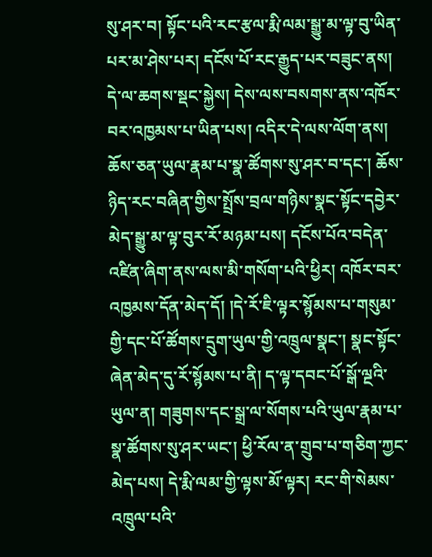སུ་ཤར་བ། སྟོང་པའི་རང་རྩལ་རྨི་ལམ་སྒྱུ་མ་ལྟ་བུ་ཡིན་པར་མ་ཤེས་པར། དངོས་པོ་རང་རྒྱུད་པར་བཟུང་ནས། དེ་ལ་ཆགས་སྡང་སྐྱེས། དེས་ལས་བསགས་ནས་འཁོར་བར་འཁྱམས་པ་ཡིན་པས། འདིར་དེ་ལས་ལོག་ནས། ཆོས་ཅན་ཡུལ་རྣམ་པ་སྣ་ཚོགས་སུ་ཤར་བ་དང་། ཆོས་ཉིད་རང་བཞིན་གྱིས་སྤྲོས་བྲལ་གཉིས་སྣང་སྟོང་དབྱེར་མེད་སྒྱུ་མ་ལྟ་བུར་རོ་མཉམ་པས། དངོས་པོའ་བདེན་འཛིན་ཞིག་ནས་ལས་མི་གསོག་པའི་ཕྱིར། འཁོར་བར་འཁྱམས་དོན་མེད་དོ། །དེ་རོ་ཇི་ལྟར་སྙོམས་པ་གསུམ་གྱི་དང་པོ་ཚོགས་དྲུག་ཡུལ་གྱི་འཁྲུལ་སྣང་། སྣང་སྟོང་ཞེན་མེད་དུ་རོ་སྙོམས་པ་ནི། ད་ལྟ་དབང་པོ་སྒོ་ལྔའི་ཡུལ་ན། གཟུགས་དང་སྒྲ་ལ་སོགས་པའི་ཡུལ་རྣམ་པ་སྣ་ཚོགས་སུ་ཤར་ཡང་། ཕྱི་རོལ་ན་གྲུབ་པ་གཅིག་ཀྱང་མེད་པས། དེ་རྨི་ལམ་གྱི་ལྟས་མོ་ལྟར། རང་གི་སེམས་འཁྲུལ་པའི་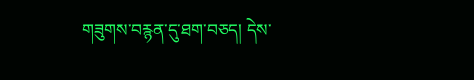གཟུགས་བརྙན་དུ་ཐག་བཅད། དེས་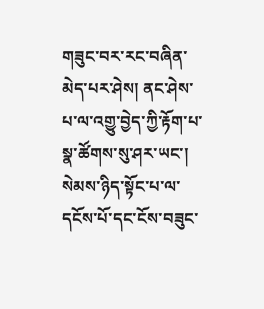གཟུང་བར་རང་བཞིན་མེད་པར་ཤེས། ནང་ཤེས་པ་ལ་འགྱུ་བྱེད་ཀྱི་རྟོག་པ་སྣ་ཚོགས་སུ་ཤར་ཡང་། སེམས་ཉིད་སྟོང་པ་ལ་དངོས་པོ་དང་ངོས་བཟུང་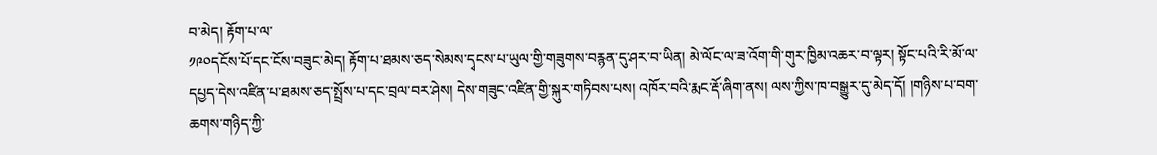བ་མེད། རྟོག་པ་ལ་
༡༩༠དངོས་པོ་དང་ངོས་བཟུང་མེད། རྟོག་པ་ཐམས་ཅད་སེམས་དྭངས་པ་ཡུལ་གྱི་གཟུགས་བརྙན་དུ་ཤར་བ་ཡིན། མེ་ལོང་ལ་ཟ་འོག་གི་གུར་ཁྱིམ་འཆར་བ་ལྟར། སྟོང་པའི་རི་མོ་ལ་དཔྱད་དེས་འཛིན་པ་ཐམས་ཅད་སྤྲོས་པ་དང་བྲལ་བར་ཤེས། དེས་གཟུང་འཛིན་གྱི་སྐུར་གཏིབས་པས། འཁོར་བའི་རྨང་རྡོ་ཞིག་ནས། ལས་ཀྱིས་ཁ་བསྒྱུར་དུ་མེད་དོ། །གཉིས་པ་བག་ཆགས་གཉིད་ཀྱི་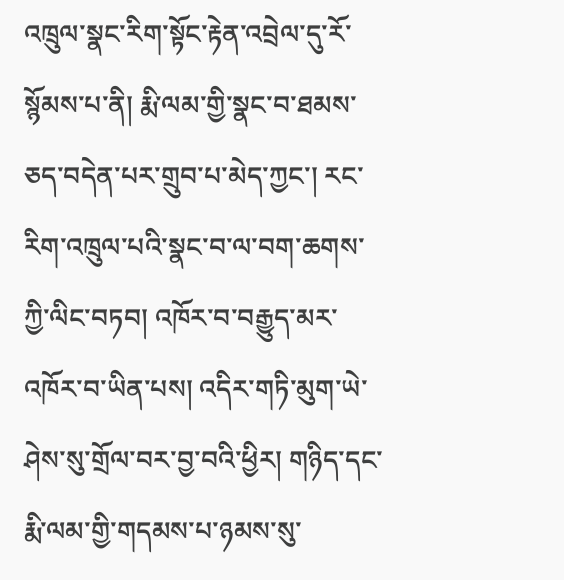འཁྲུལ་སྣང་རིག་སྟོང་རྟེན་འབྲེལ་དུ་རོ་སྙོམས་པ་ནི། རྨི་ལམ་གྱི་སྣང་བ་ཐམས་ཅད་བདེན་པར་གྲུབ་པ་མེད་ཀྱང་། རང་རིག་འཁྲུལ་པའི་སྣང་བ་ལ་བག་ཆགས་ཀྱི་ལིང་བཏབ། འཁོར་བ་བརྒྱུད་མར་འཁོར་བ་ཡིན་པས། འདིར་གཏི་མུག་ཡེ་ཤེས་སུ་གྲོལ་བར་བྱ་བའི་ཕྱིར། གཉིད་དང་རྨི་ལམ་གྱི་གདམས་པ་ཉམས་སུ་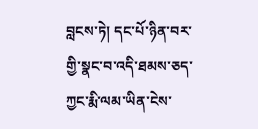བླངས་ཏེ། དང་པོ་ཉིན་བར་གྱི་སྣང་བ་འདི་ཐམས་ཅད་ཀྱང་རྨི་ལམ་ཡིན་ངེས་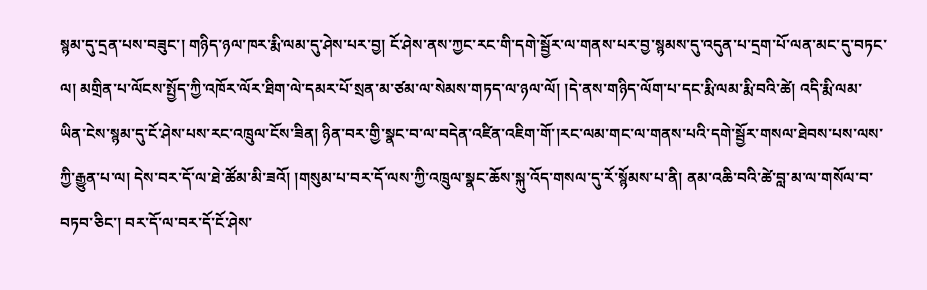སྙམ་དུ་དྲན་པས་བཟུང་། གཉིད་ཉལ་ཁར་རྨི་ལམ་དུ་ཤེས་པར་བྱ། ངོ་ཤེས་ནས་ཀྱང་རང་གི་དགེ་སྦྱོར་ལ་གནས་པར་བྱ་སྙམས་དུ་འདུན་པ་དྲག་པོ་ལན་མང་དུ་བཏང་ལ། མགྲིན་པ་ལོངས་སྤྱོད་ཀྱི་འཁོར་ལོར་ཐིག་ལེ་དམར་པོ་སྲན་མ་ཙམ་ལ་སེམས་གཏད་ལ་ཉལ་ལོ། །དེ་ནས་གཉིད་ལོག་པ་དང་རྨི་ལམ་རྨི་བའི་ཚེ། འདི་རྨི་ལམ་ཡིན་ངེས་སྙམ་དུ་ངོ་ཤེས་པས་རང་འཁྲུལ་ངོས་ཟིན། ཉིན་བར་གྱི་སྣང་བ་ལ་བདེན་འཛིན་འཇིག་གོ་།རང་ལམ་གང་ལ་གནས་པའི་དགེ་སྦྱོར་གསལ་ཐེབས་པས་ལས་ཀྱི་རྒྱུན་པ་ལ། དེས་བར་དོ་ལ་ཐེ་ཚོམ་མི་ཟའོ། །གསུམ་པ་བར་དོ་ལས་ཀྱི་འཁྲུལ་སྣང་ཆོས་སྐུ་འོད་གསལ་དུ་རོ་སྙོམས་པ་ནི། ནམ་འཆི་བའི་ཚེ་བླ་མ་ལ་གསོལ་བ་བཏབ་ཅིང་། བར་དོ་ལ་བར་དོ་ངོ་ཤེས་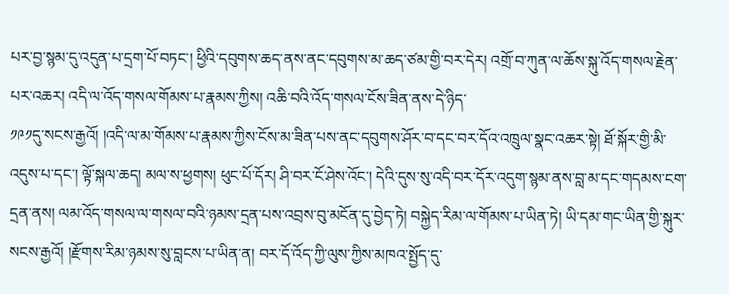པར་བྱ་སྙམ་དུ་འདུན་པ་དྲག་པོ་བཏང་། ཕྱིའི་དབུགས་ཆད་ནས་ནང་དབུགས་མ་ཆད་ཙམ་གྱི་བར་དེར། འགྲོ་བ་ཀུན་ལ་ཆོས་སྐུ་འོད་གསལ་རྗེན་པར་འཆར། འདི་ལ་འོད་གསལ་གོམས་པ་རྣམས་ཀྱིས། འཆི་བའི་འོད་གསལ་ངོས་ཟིན་ནས་དེ་ཉིད་
༡༩༡དུ་སངས་རྒྱའོ། །འདི་ལ་མ་གོམས་པ་རྣམས་ཀྱིས་ངོས་མ་ཟིན་པས་ནང་དབུགས་ཤོར་བ་དང་བར་དོའ་འཁྲུལ་སྣང་འཆར་སྟེ། ཐོ་སྐོར་གྱི་མི་འདུས་པ་དང་། ལྟོ་སྐལ་ཆད། མལ་ས་ཕྱགས། ཕུང་པོ་དོར། ཤི་བར་ངོ་ཤེས་འོང་། དེའི་དུས་སུ་འདི་བར་དོར་འདུག་སྙམ་ནས་བླ་མ་དང་གདམས་ངག་དྲན་ནས། ལམ་འོད་གསལ་ལ་གསལ་བའི་ཉམས་དྲན་པས་འབྲས་བུ་མངོན་དུ་བྱེད་ཏེ། བསྐྱེད་རིམ་ལ་གོམས་པ་ཡིན་ཏེ། ཡི་དམ་གང་ཡིན་གྱི་སྐུར་སངས་རྒྱའོ། །རྫོགས་རིམ་ཉམས་སུ་བླངས་པ་ཡིན་ན། བར་དོ་འོད་ཀྱི་ལུས་ཀྱིས་མཁའ་སྤྱོད་དུ་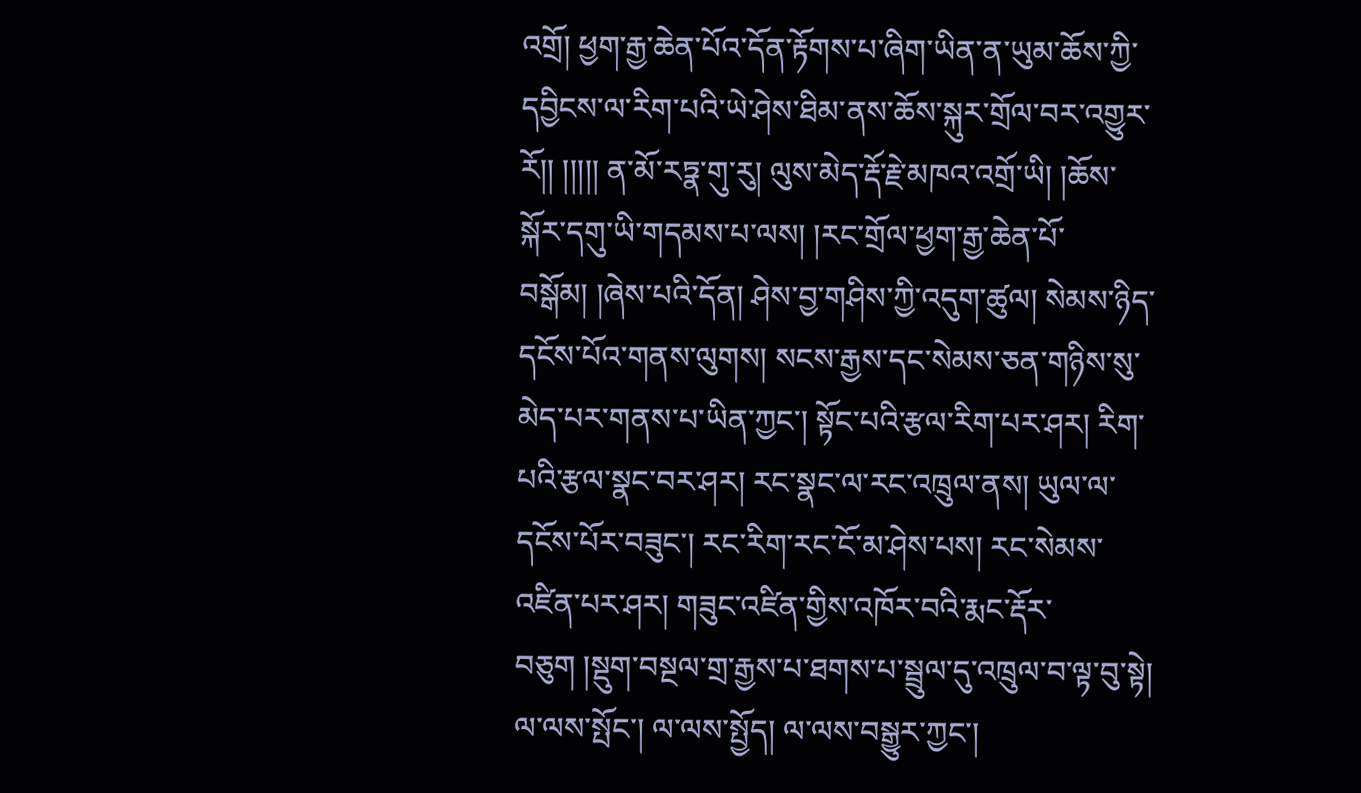འགྲོ། ཕྱག་རྒྱ་ཆེན་པོའ་དོན་རྟོགས་པ་ཞིག་ཡིན་ན་ཡུམ་ཆོས་ཀྱི་དབྱིངས་ལ་རིག་པའི་ཡེ་ཤེས་ཐིམ་ནས་ཆོས་སྐུར་གྲོལ་བར་འགྱུར་རོ།། །།།།། ན་མོ་རཏྣ་གུ་རུ། ལུས་མེད་རྡོ་རྗེ་མཁའ་འགྲོ་ཡི། །ཆོས་སྐོར་དགུ་ཡི་གདམས་པ་ལས། །རང་གྲོལ་ཕྱག་རྒྱ་ཆེན་པོ་བསྒོམ། །ཞེས་པའི་དོན། ཤེས་བྱ་གཤིས་ཀྱི་འདུག་ཚུལ། སེམས་ཉིད་དངོས་པོའ་གནས་ལུགས། སངས་རྒྱས་དང་སེམས་ཅན་གཉིས་སུ་མེད་པར་གནས་པ་ཡིན་ཀྱང་། སྟོང་པའི་རྩལ་རིག་པར་ཤར། རིག་པའི་རྩལ་སྣང་བར་ཤར། རང་སྣང་ལ་རང་འཁྲུལ་ནས། ཡུལ་ལ་དངོས་པོར་བཟུང་། རང་རིག་རང་ངོ་མ་ཤེས་པས། རང་སེམས་འཛིན་པར་ཤར། གཟུང་འཛིན་གྱིས་འཁོར་བའི་རྨང་རྡོར་བཅུག །སྡུག་བསྔལ་གྲ་རྒྱས་པ་ཐགས་པ་སྦྲུལ་དུ་འཁྲུལ་བ་ལྟ་བུ་སྟེ། ལ་ལས་སྤོང་། ལ་ལས་སྤྱོད། ལ་ལས་བསྒྱུར་ཀྱང་།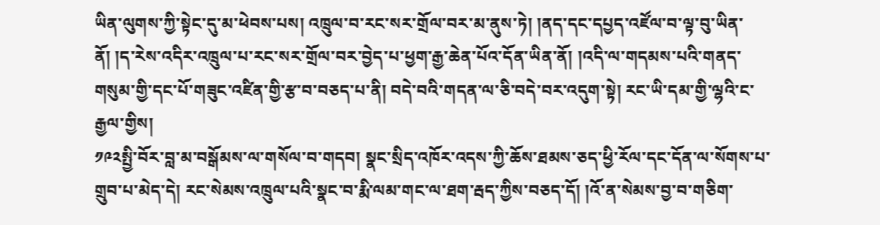ཡིན་ལུགས་ཀྱི་སྟེང་དུ་མ་ཕེབས་པས། འཁྲུལ་བ་རང་སར་གྲོལ་བར་མ་ནུས་ཏེ། །ནད་དང་དཔྱད་འཛོལ་བ་ལྟ་བུ་ཡིན་ནོ། །ད་རེས་འདིར་འཁྲུལ་པ་རང་སར་གྲོལ་བར་བྱེད་པ་ཕྱག་རྒྱ་ཆེན་པོའ་དོན་ཡིན་ནོ། །འདི་ལ་གདམས་པའི་གནད་གསུམ་གྱི་དང་པོ་གཟུང་འཛིན་གྱི་རྩ་བ་བཅད་པ་ནི། བདེ་བའི་གདན་ལ་ཅི་བདེ་བར་འདུག་སྟེ། རང་ཡི་དམ་གྱི་ལྷའི་ང་རྒྱལ་གྱིས།
༡༩༢སྤྱི་བོར་བླ་མ་བསྒོམས་ལ་གསོལ་བ་གདབ། སྣང་སྲིད་འཁོར་འདས་ཀྱི་ཆོས་ཐམས་ཅད་ཕྱི་རོལ་དང་དོན་ལ་སོགས་པ་གྲུབ་པ་མེད་དེ། རང་སེམས་འཁྲུལ་པའི་སྣང་བ་རྨི་ལམ་གང་ལ་ཐག་རྦད་ཀྱིས་བཅད་དོ། །འོ་ན་སེམས་བྱ་བ་གཅིག་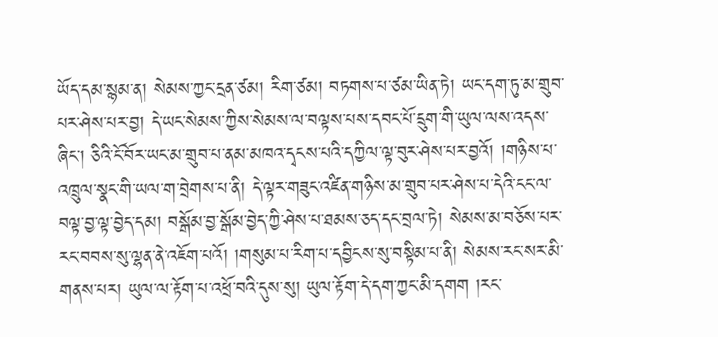ཡོད་དམ་སྙམ་ན། སེམས་ཀྱང་དྲན་ཙམ། རིག་ཙམ། བཏགས་པ་ཙམ་ཡིན་ཏེ། ཡང་དག་ཏུ་མ་གྲུབ་པར་ཤེས་པར་བྱ། དེ་ཡང་སེམས་ཀྱིས་སེམས་ལ་བལྟས་པས་དབང་པོ་དྲུག་གི་ཡུལ་ལས་འདས་ཞིང་། ཅིའི་ངོ་བོར་ཡང་མ་གྲུབ་པ་ནམ་མཁའ་དྭངས་པའི་དཀྱིལ་ལྟ་བུར་ཤེས་པར་བྱའོ། །གཉིས་པ་འཁྲུལ་སྣང་གི་ཡལ་ག་བྲེགས་པ་ནི། དེ་ལྟར་གཟུང་འཛིན་གཉིས་མ་གྲུབ་པར་ཤེས་པ་དེའི་ངང་ལ་བལྟ་བྱ་ལྟ་བྱེད་དམ། བསྒོམ་བྱ་སྒོམ་བྱེད་ཀྱི་ཤེས་པ་ཐམས་ཅད་དང་བྲལ་ཏེ། སེམས་མ་བཅོས་པར་རང་བབས་སུ་ལྷན་ནེ་འཇོག་པའོ། །གསུམ་པ་རིག་པ་དབྱིངས་སུ་བསྟིམ་པ་ནི། སེམས་རང་སར་མི་གནས་པར། ཡུལ་ལ་རྟོག་པ་འཕྲོ་བའི་དུས་སུ། ཡུལ་རྟོག་དེ་དག་ཀྱང་མི་དགག །རང་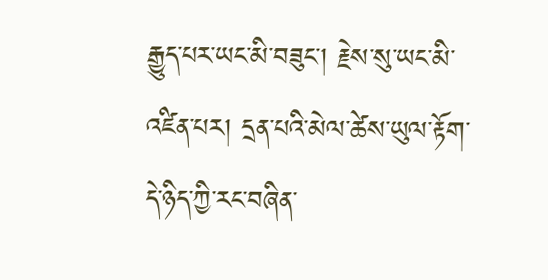རྒྱུད་པར་ཡང་མི་བཟུང་། རྗེས་སུ་ཡང་མི་འཛིན་པར། དྲན་པའི་མེལ་ཚེས་ཡུལ་རྟོག་དེ་ཉིད་ཀྱི་རང་བཞིན་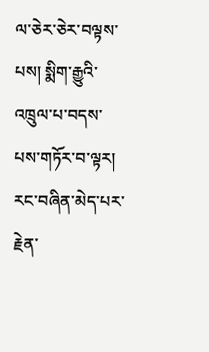ལ་ཅེར་ཅེར་བལྟས་པས། སྨིག་རྒྱུའི་འཁྲུལ་པ་བདས་པས་གཏོར་བ་ལྟར། རང་བཞིན་མེད་པར་རྗེན་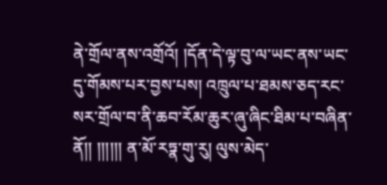ནེ་གྲོལ་ནས་འགྲོའོ། །དོན་དེ་ལྟ་བུ་ལ་ཡང་ནས་ཡང་དུ་གོམས་པར་བྱས་པས། འཁྲུལ་པ་ཐམས་ཅད་རང་སར་གྲོལ་བ་ནི་ཆབ་རོམ་ཆུར་ཞུ་ཞིང་ཐིམ་པ་བཞིན་ནོ།། །།།།།། ན་མོ་རཏྣ་གུ་རུ། ལུས་མེད་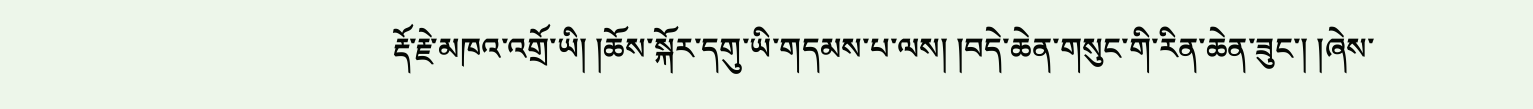རྡོ་རྗེ་མཁའ་འགྲོ་ཡི། །ཆོས་སྐོར་དགུ་ཡི་གདམས་པ་ལས། །བདེ་ཆེན་གསུང་གི་རིན་ཆེན་ཟུང་། །ཞེས་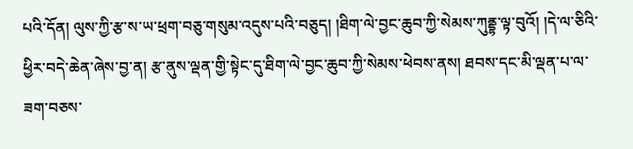པའི་དོན། ལུས་ཀྱི་རྩ་ས་ཡ་ཕྲག་བཅུ་གསུམ་འདུས་པའི་བཅུད། །ཐིག་ལེ་བྱང་ཆུབ་ཀྱི་སེམས་ཀུནྡྷ་ལྟ་བུའོ། །དེ་ལ་ཅིའི་ཕྱིར་བདེ་ཆེན་ཞེས་བྱ་ན། རྩ་ནུས་ལྡན་གྱི་སྟེང་དུ་ཐིག་ལེ་བྱང་ཆུབ་ཀྱི་སེམས་ཕེབས་ནས། ཐབས་དང་མི་ལྡན་པ་ལ་ཟག་བཅས་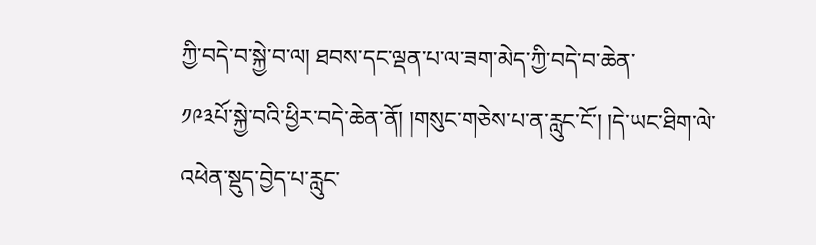ཀྱི་བདེ་བ་སྐྱེ་བ་ལ། ཐབས་དང་ལྡན་པ་ལ་ཟག་མེད་ཀྱི་བདེ་བ་ཆེན་
༡༩༣པོ་སྐྱེ་བའི་ཕྱིར་བདེ་ཆེན་ནོ། །གསུང་གཅེས་པ་ན་རླུང་ངོ་། །དེ་ཡང་ཐིག་ལེ་འཕེན་སྡུད་བྱེད་པ་རླུང་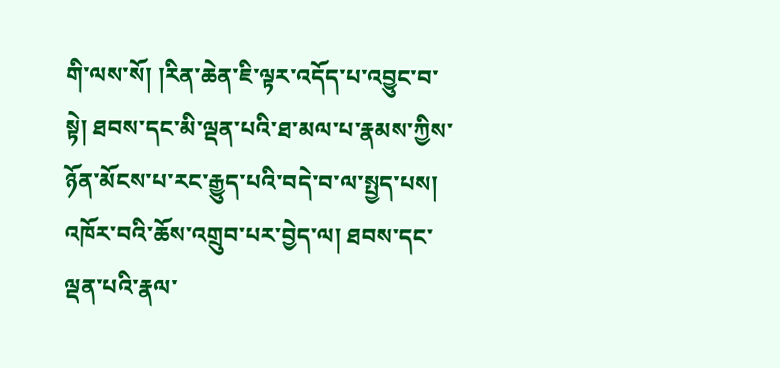གི་ལས་སོ། །རིན་ཆེན་ཇི་ལྟར་འདོད་པ་འབྱུང་བ་སྟེ། ཐབས་དང་མི་ལྡན་པའི་ཐ་མལ་པ་རྣམས་ཀྱིས་ཉོན་མོངས་པ་རང་རྒྱུད་པའི་བདེ་བ་ལ་སྤྱད་པས། འཁོར་བའི་ཆོས་འགྲུབ་པར་བྱེད་ལ། ཐབས་དང་ལྡན་པའི་རྣལ་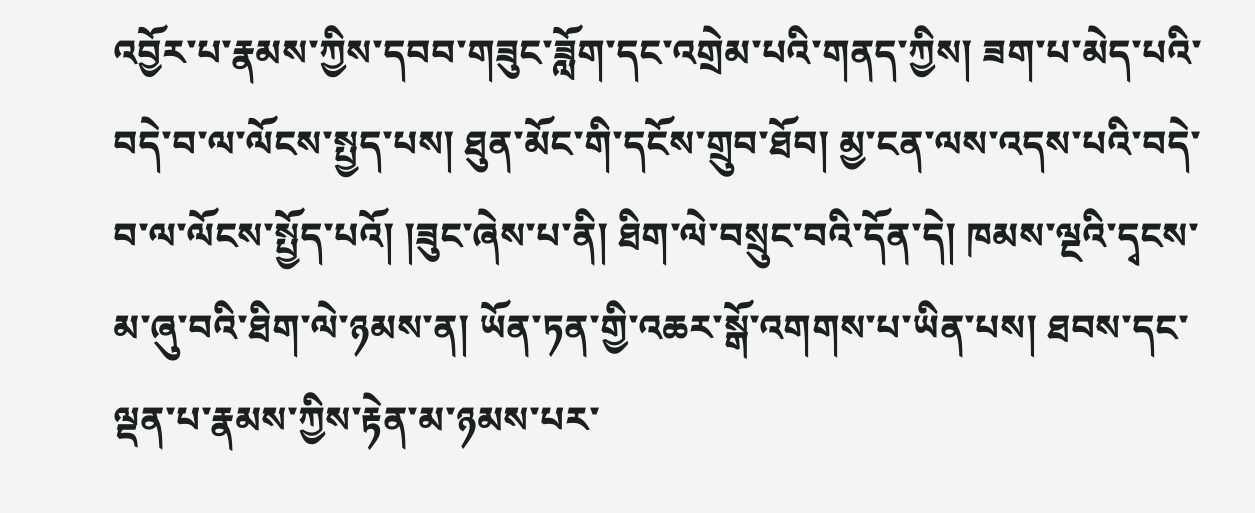འབྱོར་པ་རྣམས་ཀྱིས་དབབ་གཟུང་ཟློག་དང་འགྲེམ་པའི་གནད་ཀྱིས། ཟག་པ་མེད་པའི་བདེ་བ་ལ་ལོངས་སྤྱད་པས། ཐུན་མོང་གི་དངོས་གྲུབ་ཐོབ། མྱ་ངན་ལས་འདས་པའི་བདེ་བ་ལ་ལོངས་སྤྱོད་པའོ། །ཟུང་ཞེས་པ་ནི། ཐིག་ལེ་བསྲུང་བའི་དོན་དེ། ཁམས་ལྔའི་དྭངས་མ་ཞུ་བའི་ཐིག་ལེ་ཉམས་ན། ཡོན་ཏན་གྱི་འཆར་སྒོ་འགགས་པ་ཡིན་པས། ཐབས་དང་ལྡན་པ་རྣམས་ཀྱིས་རྟེན་མ་ཉམས་པར་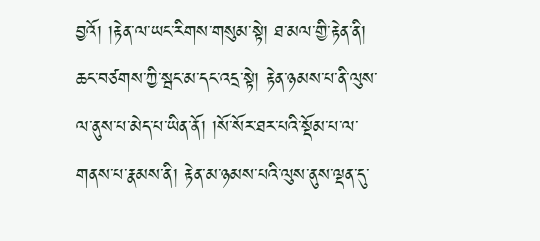བྱའོ། །རྟེན་ལ་ཡང་རིགས་གསུམ་སྟེ། ཐ་མལ་གྱི་རྟེན་ནི། ཆང་བཙགས་ཀྱི་སྦང་མ་དང་འདྲ་སྟེ། རྟེན་ཉམས་པ་ནི་ལུས་ལ་ནུས་པ་མེད་པ་ཡིན་ནོ། །སོ་སོར་ཐར་པའི་སྡོམ་པ་ལ་གནས་པ་རྣམས་ནི། རྟེན་མ་ཉམས་པའི་ལུས་ནུས་ལྡན་དུ་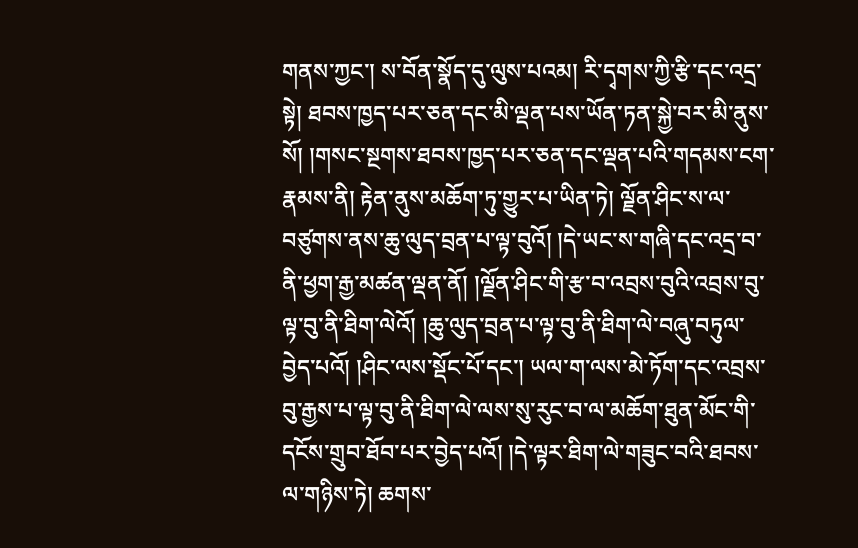གནས་ཀྱང་། ས་བོན་སྣོད་དུ་ལུས་པའམ། རི་དྭགས་ཀྱི་རྩི་དང་འདྲ་སྟེ། ཐབས་ཁྱད་པར་ཅན་དང་མི་ལྡན་པས་ཡོན་ཏན་སྐྱེ་བར་མི་ནུས་སོ། །གསང་སྔགས་ཐབས་ཁྱད་པར་ཅན་དང་ལྡན་པའི་གདམས་ངག་རྣམས་ནི། རྟེན་ནུས་མཆོག་ཏུ་གྱུར་པ་ཡིན་ཏེ། ལྗོན་ཤིང་ས་ལ་བཙུགས་ནས་ཆུ་ལུད་བྲན་པ་ལྟ་བུའོ། །དེ་ཡང་ས་གཞི་དང་འདྲ་བ་ནི་ཕྱག་རྒྱ་མཚན་ལྡན་ནོ། །ལྗོན་ཤིང་གི་རྩ་བ་འབྲས་བུའི་འབྲས་བུ་ལྟ་བུ་ནི་ཐིག་ལེའོ། །ཆུ་ལུད་བྲན་པ་ལྟ་བུ་ནི་ཐིག་ལེ་བཞུ་བཏུལ་བྱེད་པའོ། །ཤིང་ལས་སྡོང་པོ་དང་། ཡལ་ག་ལས་མེ་ཏོག་དང་འབྲས་བུ་རྒྱས་པ་ལྟ་བུ་ནི་ཐིག་ལེ་ལས་སུ་རུང་བ་ལ་མཆོག་ཐུན་མོང་གི་དངོས་གྲུབ་ཐོབ་པར་བྱེད་པའོ། །དེ་ལྟར་ཐིག་ལེ་གཟུང་བའི་ཐབས་ལ་གཉིས་ཏེ། ཆགས་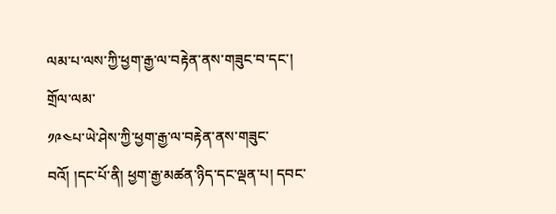ལམ་པ་ལས་ཀྱི་ཕྱག་རྒྱ་ལ་བརྟེན་ནས་གཟུང་བ་དང་། གྲོལ་ལམ་
༡༩༤པ་ཡེ་ཤེས་ཀྱི་ཕྱག་རྒྱ་ལ་བརྟེན་ནས་གཟུང་བའོ། །དང་པོ་ནི། ཕྱག་རྒྱ་མཚན་ཉིད་དང་ལྡན་པ། དབང་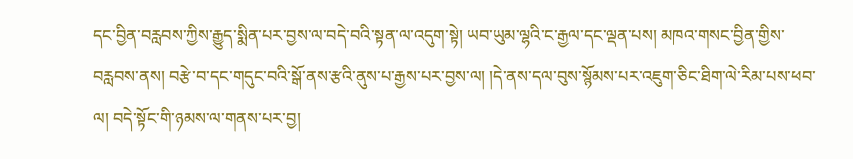དང་བྱིན་བརླབས་ཀྱིས་རྒྱུད་སྨིན་པར་བྱས་ལ་བདེ་བའི་སྟན་ལ་འདུག་སྟེ། ཡབ་ཡུམ་ལྷའི་ང་རྒྱལ་དང་ལྡན་པས། མཁའ་གསང་བྱིན་གྱིས་བརླབས་ནས། བརྩེ་བ་དང་གདུང་བའི་སྒོ་ནས་རྩའི་ནུས་པ་རྒྱས་པར་བྱས་ལ། །དེ་ནས་དལ་བུས་སྙོམས་པར་འཇུག་ཅིང་ཐིག་ལེ་རིམ་པས་ཕབ་ལ། བདེ་སྟོང་གི་ཉམས་ལ་གནས་པར་བྱ།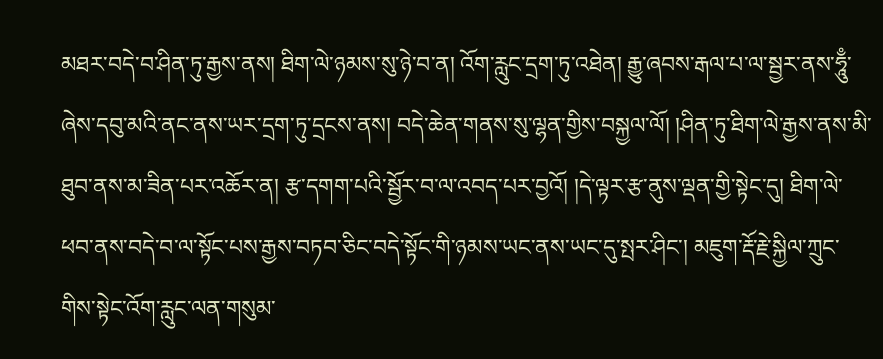མཐར་བདེ་བ་ཤིན་ཏུ་རྒྱས་ནས། ཐིག་ལེ་ཉམས་སུ་ཉེ་བ་ན། འོག་རླུང་དྲག་ཏུ་འཐེན། རྒྱུ་ཞབས་རྒལ་པ་ལ་སྦྱར་ནས་ཧཱུྃ་ཞེས་དབུ་མའི་ནང་ནས་ཡར་དྲག་ཏུ་དྲངས་ནས། བདེ་ཆེན་གནས་སུ་ལྷན་གྱིས་བསྐྱལ་ལོ། །ཤིན་ཏུ་ཐིག་ལེ་རྒྱས་ནས་མི་ཐུབ་ནས་མ་ཟིན་པར་འཆོར་ན། རྩ་དགག་པའི་སྦྱོར་བ་ལ་འབད་པར་བྱའོ། །དེ་ལྟར་རྩ་ནུས་ལྡན་གྱི་སྟེང་དུ། ཐིག་ལེ་ཕབ་ནས་བདེ་བ་ལ་སྟོང་པས་རྒྱས་བཏབ་ཅིང་བདེ་སྟོང་གི་ཉམས་ཡང་ནས་ཡང་དུ་སྤར་ཤིང་། མཇུག་རྡོ་རྗེ་སྐྱིལ་ཀྲུང་གིས་སྟེང་འོག་རླུང་ལན་གསུམ་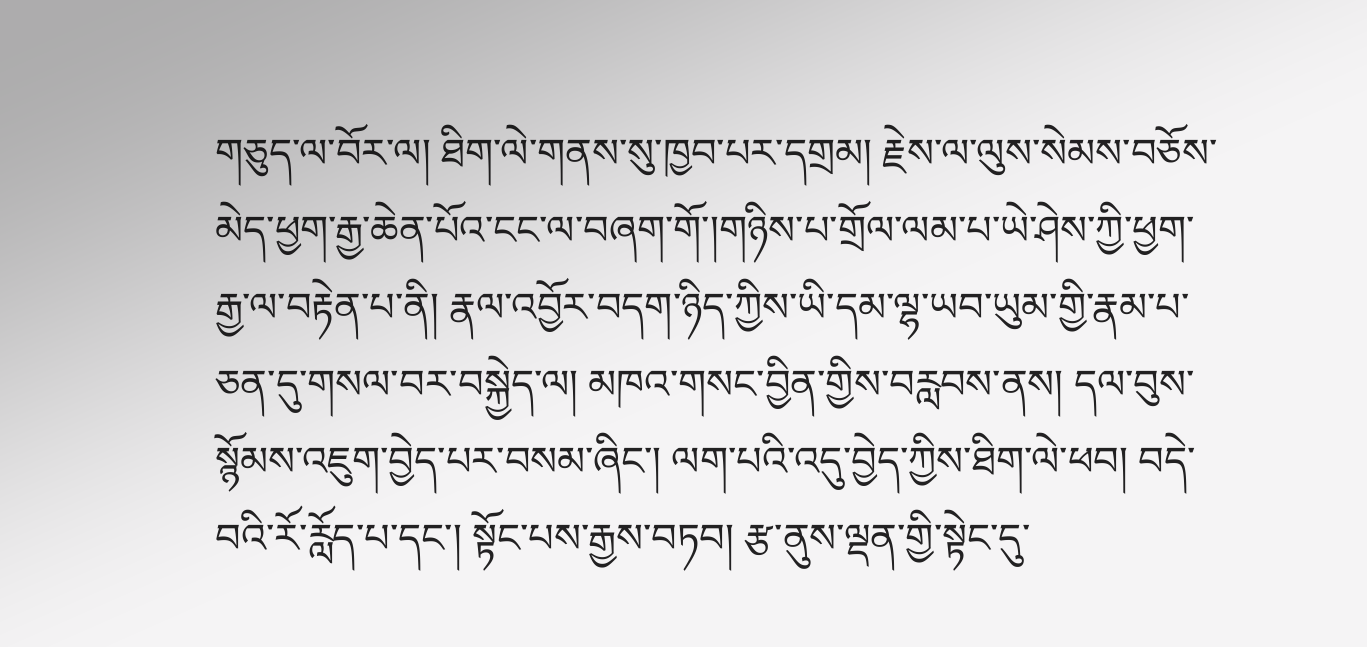གཅུད་ལ་བོར་ལ། ཐིག་ལེ་གནས་སུ་ཁྱབ་པར་དགྲམ། རྗེས་ལ་ལུས་སེམས་བཅོས་མེད་ཕྱག་རྒྱ་ཆེན་པོའ་ངང་ལ་བཞག་གོ་།གཉིས་པ་གྲོལ་ལམ་པ་ཡེ་ཤེས་ཀྱི་ཕྱག་རྒྱ་ལ་བརྟེན་པ་ནི། རྣལ་འབྱོར་བདག་ཉིད་ཀྱིས་ཡི་དམ་ལྷ་ཡབ་ཡུམ་གྱི་རྣམ་པ་ཅན་དུ་གསལ་བར་བསྐྱེད་ལ། མཁའ་གསང་བྱིན་གྱིས་བརླབས་ནས། དལ་བུས་སྙོམས་འཇུག་བྱེད་པར་བསམ་ཞིང་། ལག་པའི་འདུ་བྱེད་ཀྱིས་ཐིག་ལེ་ཕབ། བདེ་བའི་རོ་རློད་པ་དང་། སྟོང་པས་རྒྱས་བཏབ། རྩ་ནུས་ལྡན་གྱི་སྟེང་དུ་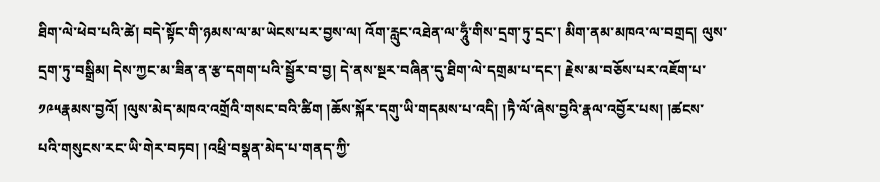ཐིག་ལེ་ཕེབ་པའི་ཚེ། བདེ་སྟོང་གི་ཉམས་ལ་མ་ཡེངས་པར་བྱས་ལ། འོག་རླུང་འཐེན་ལ་ཧཱུྃ་གིས་དྲག་ཏུ་དྲང་། མིག་ནམ་མཁའ་ལ་བགྲད། ལུས་དྲག་ཏུ་བསྒྲིམ། དེས་ཀྱང་མ་ཟིན་ན་རྩ་དགག་པའི་སྦྱོར་བ་བྱ། དེ་ནས་སྔར་བཞིན་དུ་ཐིག་ལེ་དགྲམ་པ་དང་། རྗེས་མ་བཅོས་པར་འཇོག་པ་
༡༩༥རྣམས་བྱའོ། །ལུས་མེད་མཁའ་འགྲོའི་གསང་བའི་ཚིག །ཆོས་སྐོར་དགུ་ཡི་གདམས་པ་འདི། །ཏཻ་ལོ་ཞེས་བྱའི་རྣལ་འབྱོར་པས། །ཚངས་པའི་གསུངས་རང་ཡི་གེར་བཏབ། །འཕྲི་བསྣན་མེད་པ་གནད་ཀྱི་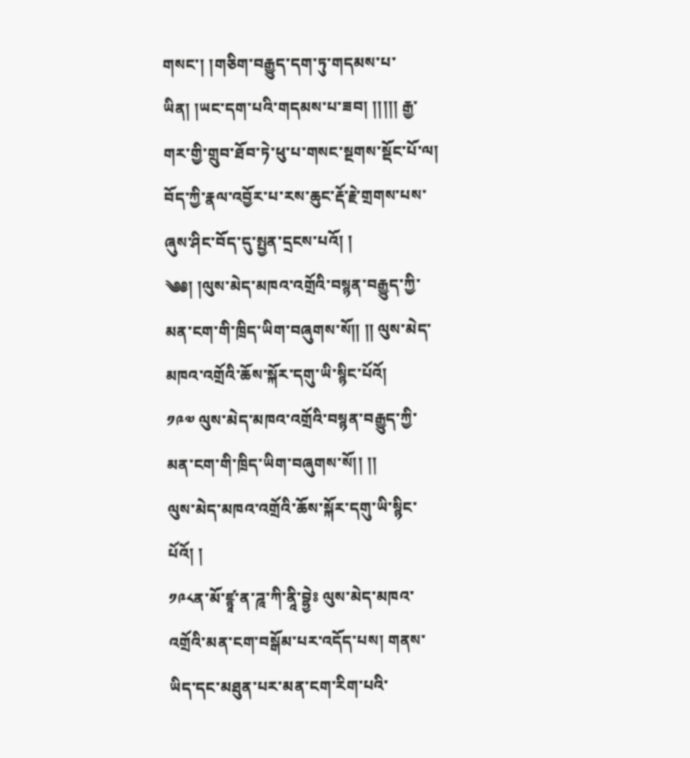གསང་། །གཅིག་བརྒྱུད་དག་ཏུ་གདམས་པ་ཡིན། །ཡང་དག་པའི་གདམས་པ་ཟབ། །།།།། རྒྱ་གར་གྱི་གྲུབ་ཐོབ་ཏེ་ཕུ་པ་གསང་སྔགས་སྡོང་པོ་ལ། བོད་ཀྱི་རྣལ་འབྱོར་པ་རས་ཆུང་རྡོ་རྗེ་གྲགས་པས་ཞུས་ཤིང་བོད་དུ་སྤྱན་དྲངས་པའོ། །
༄༅། །ལུས་མེད་མཁའ་འགྲོའི་བསྙན་བརྒྱུད་ཀྱི་མན་ངག་གི་ཁྲིད་ཡིག་བཞུགས་སོ༎ ༎ ལུས་མེད་མཁའ་འགྲོའི་ཆོས་སྐོར་དགུ་ཡི་སྙིང་པོའོ།
༡༩༧ ལུས་མེད་མཁའ་འགྲོའི་བསྙན་བརྒྱུད་ཀྱི་མན་ངག་གི་ཁྲིད་ཡིག་བཞུགས་སོ།། །།
ལུས་མེད་མཁའ་འགྲོའི་ཆོས་སྐོར་དགུ་ཡི་སྙིང་པོའོ། །
༡༩༨ན་མོ་ཛྙཱ་ན་ཌཱ་ཀི་ནཱི་བྷྱེཿ ལུས་མེད་མཁའ་འགྲོའི་མན་ངག་བསྒོམ་པར་འདོད་པས། གནས་ཡིད་དང་མཐུན་པར་མན་ངག་རིག་པའི་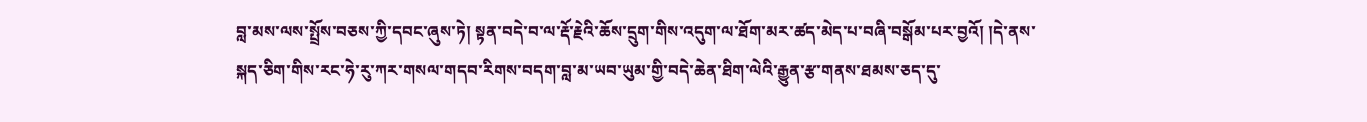བླ་མས་ལས་སྤྲོས་བཅས་ཀྱི་དབང་ཞུས་ཏེ། སྟན་བདེ་བ་ལ་རྡོ་རྗེའི་ཆོས་དྲུག་གིས་འདུག་ལ་ཐོག་མར་ཚད་མེད་པ་བཞི་བསྒོམ་པར་བྱའོ། །དེ་ནས་སྐད་ཅིག་གིས་རང་ཧེ་རུ་ཀར་གསལ་གདབ་རིགས་བདག་བླ་མ་ཡབ་ཡུམ་གྱི་བདེ་ཆེན་ཐིག་ལེའི་རྒྱུན་རྩ་གནས་ཐམས་ཅད་དུ་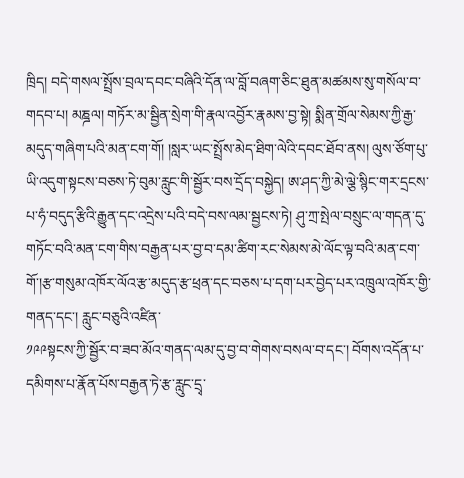ཁྲིད། བདེ་གསལ་སྤྲོས་བྲལ་དབང་བཞིའི་དོན་ལ་བློ་བཞག་ཅིང་ཐུན་མཚམས་སུ་གསོལ་བ་གདབ་པ། མཎྜལ། གཏོར་མ་སྦྱིན་སྲེག་གི་རྣལ་འབྱོར་རྣམས་བྱ་སྟེ། སྨིན་གྲོལ་སེམས་ཀྱི་རྒྱ་མདུད་གཞིག་པའི་མན་ངག་གོ། །སླར་ཡང་སྤྲོས་མེད་ཐིག་ལེའི་དབང་ཐོབ་ནས། ལུས་ཙོག་པུ་ཡི་འདུག་སྟངས་བཅས་ཏེ་བུམ་རླུང་གི་སྦྱོར་བས་དྲོད་བསྐྱེད། ཨ་ཤད་ཀྱི་མེ་ལྕེ་སྙིང་གར་དྲངས་པ་ཧཾ་བདུད་རྩིའི་རྒྱུན་དང་འདྲེས་པའི་བདེ་བས་ལམ་སྦྱངས་ཏེ། ཤུ་ཀྲ་སྤེལ་བསྲུང་ལ་གདན་དུ་གཏོང་བའི་མན་ངག་གིས་བརྒྱན་པར་བྱ་བ་དམ་ཚིག་རང་སེམས་མེ་ལོང་ལྟ་བའི་མན་ངག་གོ་།རྩ་གསུམ་འཁོར་ལོའ་རྩ་མདུད་རྩ་ཕྲན་དང་བཅས་པ་དག་པར་བྱེད་པར་འཁྲུལ་འཁོར་གྱི་གནད་དང་། རླུང་བཅུའི་འཛིན་
༡༩༩སྟངས་ཀྱི་སྦྱོར་བ་ཟབ་མོའ་གནད་ལམ་དུ་བྱ་བ་གེགས་བསལ་བ་དང་། བོགས་འདོན་པ་དམིགས་པ་རྣོན་པོས་བརྒྱན་ཏེ་རྩ་རླུང་དྲྭ་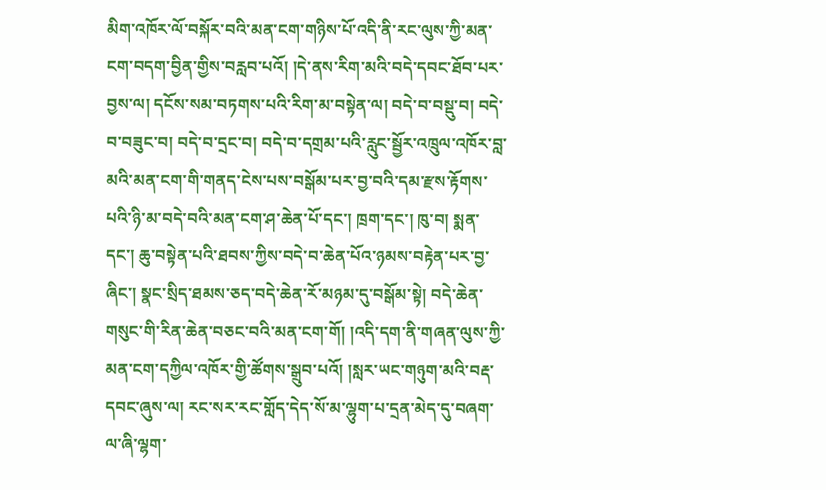མིག་འཁོར་ལོ་བསྐོར་བའི་མན་ངག་གཉིས་པོ་འདི་ནི་རང་ལུས་ཀྱི་མན་ངག་བདག་བྱིན་གྱིས་བརླབ་པའོ། །དེ་ནས་རིག་མའི་བདེ་དབང་ཐོབ་པར་བྱས་ལ། དངོས་སམ་བཏགས་པའི་རིག་མ་བསྟེན་ལ། བདེ་བ་བསྡུ་བ། བདེ་བ་བཟུང་བ། བདེ་བ་དྲང་བ། བདེ་བ་དགྲམ་པའི་རླུང་སྦྱོར་འཁྲུལ་འཁོར་བླ་མའི་མན་ངག་གི་གནད་ངེས་པས་བསྒོམ་པར་བྱ་བའི་དམ་རྫས་རྟོགས་པའི་ཉི་མ་བདེ་བའི་མན་ངག་ཤ་ཆེན་པོ་དང་། ཁྲག་དང་། ཁུ་བ། སྨན་དང་། ཆུ་བསྟེན་པའི་ཐབས་ཀྱིས་བདེ་བ་ཆེན་པོའ་ཉམས་བརྟེན་པར་བྱ་ཞིང་། སྣང་སྲིད་ཐམས་ཅད་བདེ་ཆེན་རོ་མཉམ་དུ་བསྒོམ་སྟེ། བདེ་ཆེན་གསུང་གི་རིན་ཆེན་བཅང་བའི་མན་ངག་གོ། །འདི་དག་ནི་གཞན་ལུས་ཀྱི་མན་ངག་དཀྱིལ་འཁོར་གྱི་ཚོགས་སྒྲུབ་པའོ། །སླར་ཡང་གཉུག་མའི་བརྡ་དབང་ཞུས་ལ། རང་སར་རང་གློད་དེད་སོ་མ་ལྷུག་པ་དྲན་མེད་དུ་བཞག་ལ་ཞི་ལྷག་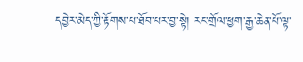དབྱེར་མེད་ཀྱི་རྟོགས་པ་ཐོབ་པར་བྱ་སྟེ། རང་གྲོལ་ཕྱག་རྒྱ་ཆེན་པོ་ལྟ་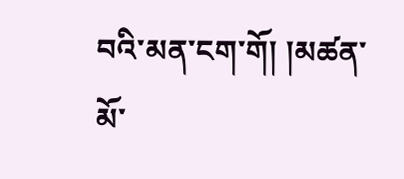བའི་མན་ངག་གོ། །མཚན་མོ་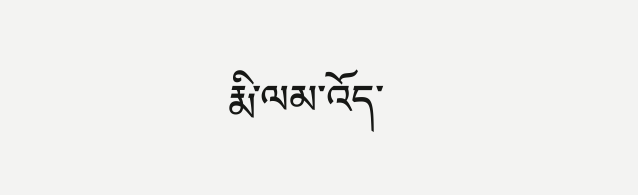རྨི་ལམ་འོད་